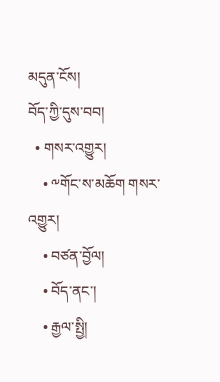མདུན་ངོས།
བོད་ཀྱི་དུས་བབ།
  • གསར་འགྱུར།
    • ༸གོང་ས་མཆོག གསར་འགྱུར།
    • བཙན་བྱོལ།
    • བོད་ནང་།
    • རྒྱལ་སྤྱི།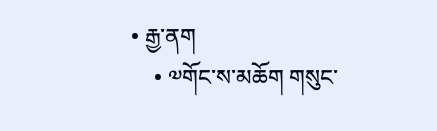• རྒྱ་ནག
    • ༧གོང་ས་མཆོག གསུང་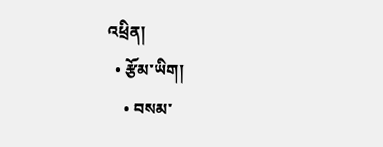འཕྲིན།
  • རྩོམ་ཡིག།
    • བསམ་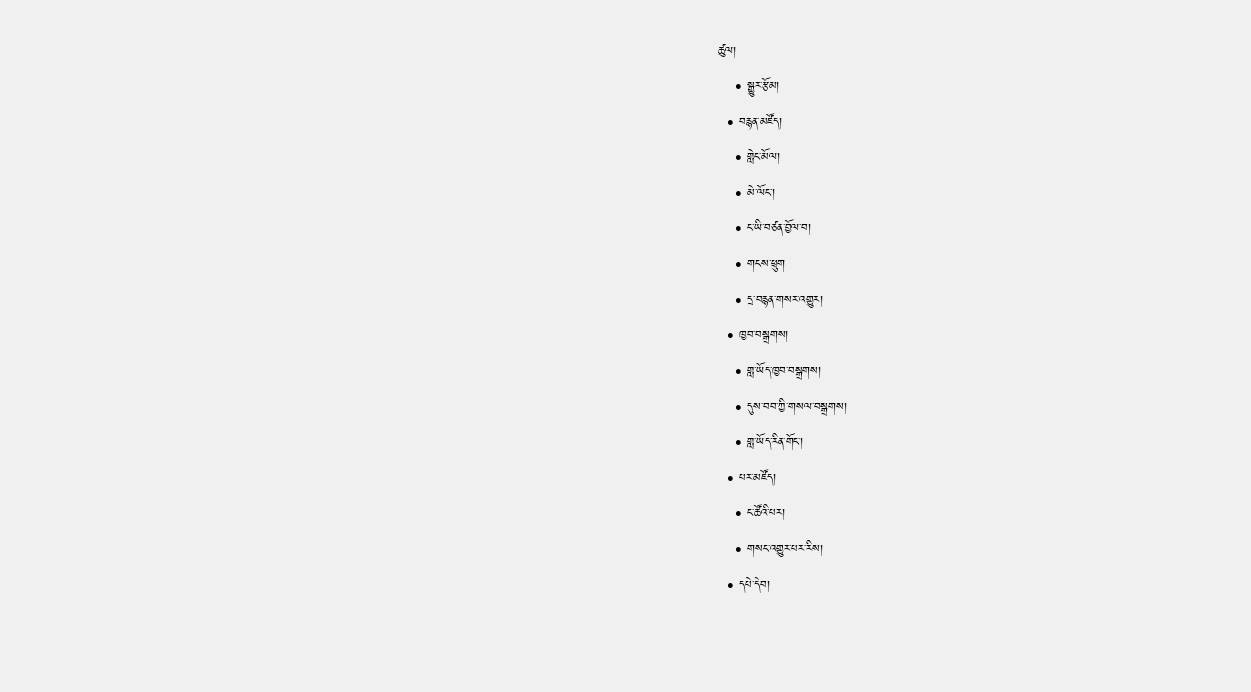ཚུལ།
    • སྒྱུར་རྩོམ།
  • བརྙན་མཛོད།
    • གླེང་མོལ།
    • མེ་ལོང་།
    • ང་ཡི་བཙན་བྱོལ་བ།
    • གངས་ཕྲུག
    • དྲ་བརྙན་གསར་འགྱུར།
  • ཁྱབ་བསྒྲགས།
    • གླ་ཡོད་ཁྱབ་བསྒྲགས།
    • དུས་བབ་ཀྱི་གསལ་བསྒྲགས།
    • གླ་ཡོད་རིན་གོང་།
  • པར་མཛོད།
    • ང་ཚོའི་པར།
    • གསང་འགྱུར་པར་རིས།
  • དཔེ་དེབ།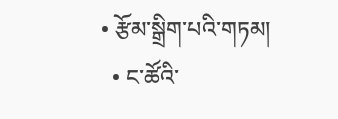• རྩོམ་སྒྲིག་པའི་གཏམ།
  • ང་ཚོའི་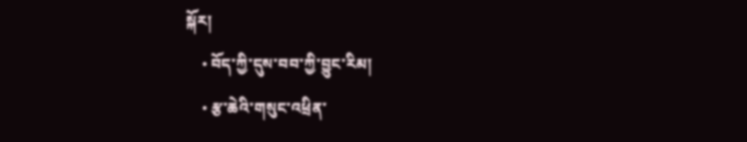སྐོར།
    • བོད་ཀྱི་དུས་བབ་ཀྱི་བྱུང་རིམ།
    • རྩ་ཆེའི་གསུང་འཕྲིན་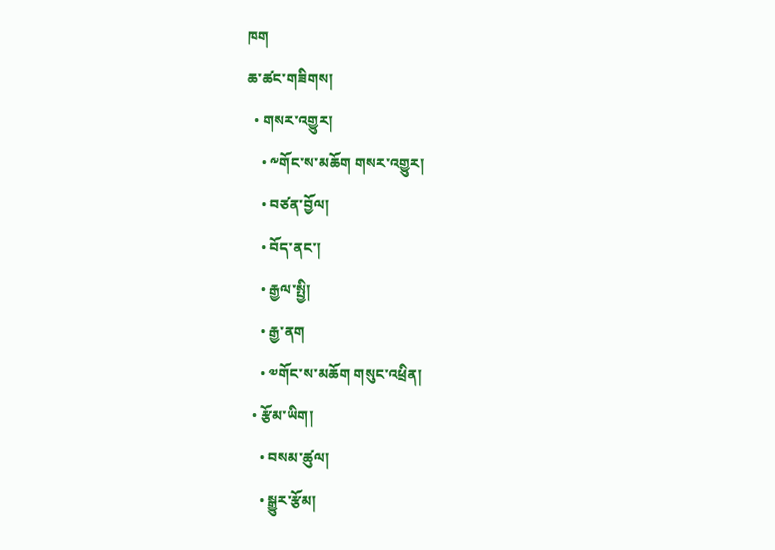ཁག
ཆ་ཚང་གཟིགས།
  • གསར་འགྱུར།
    • ༸གོང་ས་མཆོག གསར་འགྱུར།
    • བཙན་བྱོལ།
    • བོད་ནང་།
    • རྒྱལ་སྤྱི།
    • རྒྱ་ནག
    • ༧གོང་ས་མཆོག གསུང་འཕྲིན།
  • རྩོམ་ཡིག།
    • བསམ་ཚུལ།
    • སྒྱུར་རྩོམ།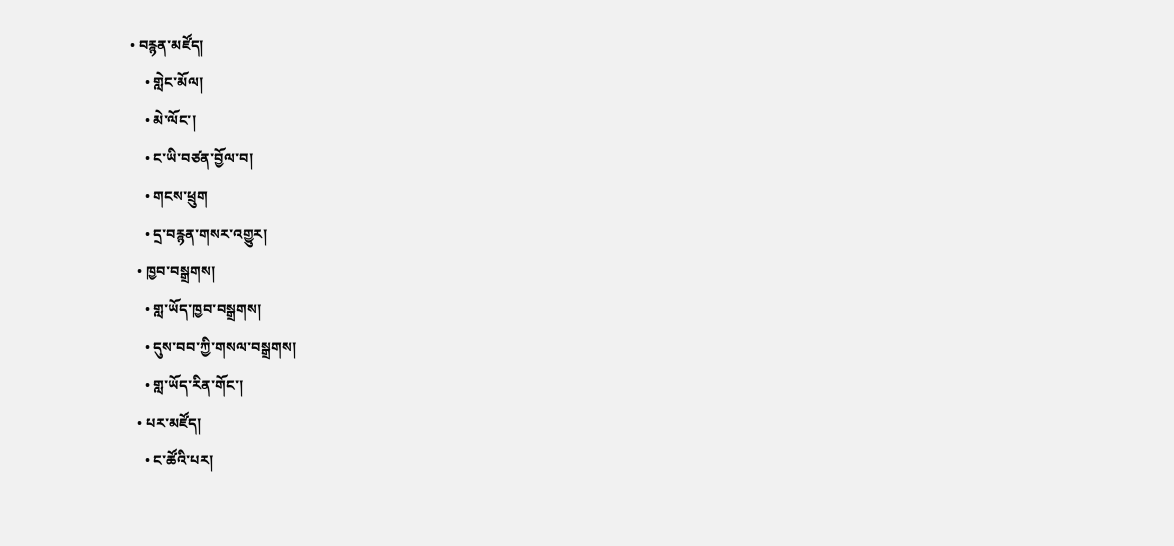• བརྙན་མཛོད།
    • གླེང་མོལ།
    • མེ་ལོང་།
    • ང་ཡི་བཙན་བྱོལ་བ།
    • གངས་ཕྲུག
    • དྲ་བརྙན་གསར་འགྱུར།
  • ཁྱབ་བསྒྲགས།
    • གླ་ཡོད་ཁྱབ་བསྒྲགས།
    • དུས་བབ་ཀྱི་གསལ་བསྒྲགས།
    • གླ་ཡོད་རིན་གོང་།
  • པར་མཛོད།
    • ང་ཚོའི་པར།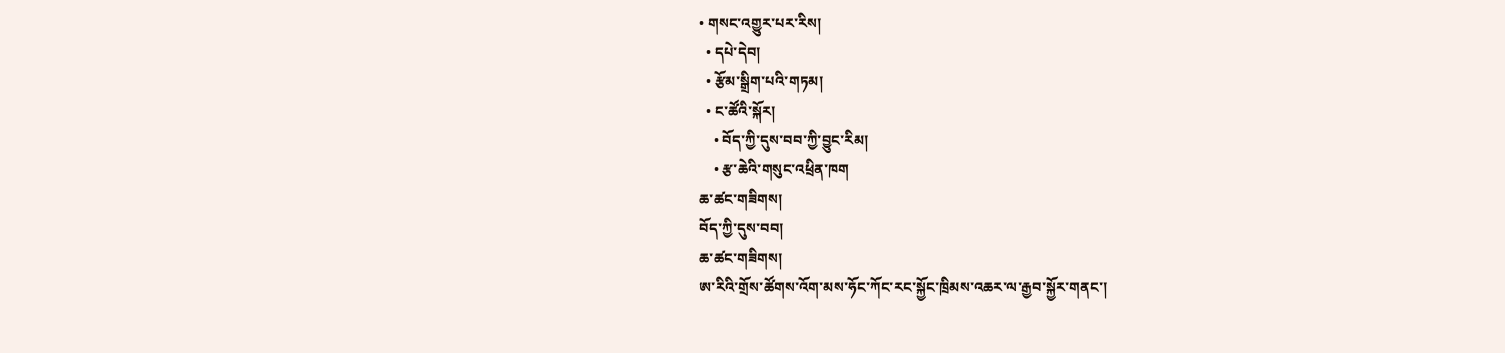• གསང་འགྱུར་པར་རིས།
  • དཔེ་དེབ།
  • རྩོམ་སྒྲིག་པའི་གཏམ།
  • ང་ཚོའི་སྐོར།
    • བོད་ཀྱི་དུས་བབ་ཀྱི་བྱུང་རིམ།
    • རྩ་ཆེའི་གསུང་འཕྲིན་ཁག
ཆ་ཚང་གཟིགས།
བོད་ཀྱི་དུས་བབ།
ཆ་ཚང་གཟིགས།
ཨ་རིའི་གྲོས་ཚོགས་འོག་མས་ཧོང་ཀོང་རང་སྐྱོང་ཁྲིམས་འཆར་ལ་རྒྱབ་སྐྱོར་གནང་།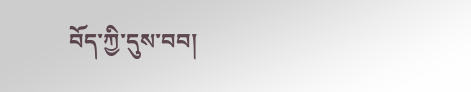བོད་ཀྱི་དུས་བབ།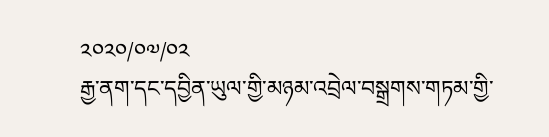༢༠༢༠/༠༧/༠༢
རྒྱ་ནག་དང་དབྱིན་ཡུལ་གྱི་མཉམ་འབྲེལ་བསྒྲགས་གཏམ་གྱི་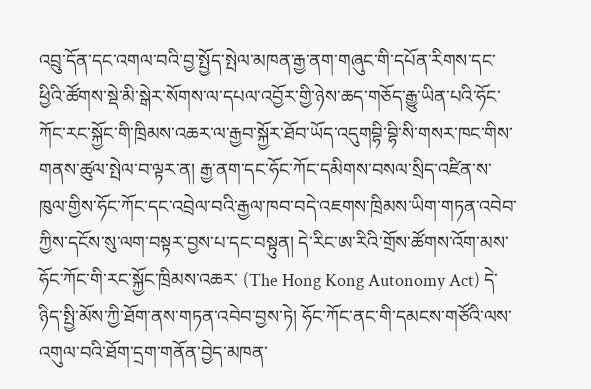འབྲུ་དོན་དང་འགལ་བའི་བྱ་སྤྱོད་སྤེལ་མཁན་རྒྱ་ནག་གཞུང་གི་དཔོན་རིགས་དང་ཕྱིའི་ཚོགས་སྡེ་མི་སྒེར་སོགས་ལ་དཔལ་འབྱོར་གྱི་ཉེས་ཆད་གཅོད་རྒྱུ་ཡིན་པའི་ཧོང་ཀོང་རང་སྐྱོང་གི་ཁྲིམས་འཆར་ལ་རྒྱབ་སྐྱོར་ཐོབ་ཡོད་འདུགབྷི་བྷི་སི་གསར་ཁང་གིས་གནས་ཚུལ་སྤེལ་བ་ལྟར་ན། རྒྱ་ནག་དང་ཧོང་ཀོང་དམིགས་བསལ་སྲིད་འཛིན་ས་ཁུལ་གྱིས་ཧོང་ཀོང་དང་འབྲེལ་བའི་རྒྱལ་ཁབ་བདེ་འཇགས་ཁྲིམས་ཡིག་གཏན་འབེབ་ཀྱིས་དངོས་སུ་ལག་བསྟར་བྱས་པ་དང་བསྟུན། དེ་རིང་ཨ་རིའི་གྲོས་ཚོགས་འོག་མས་ཧོང་ཀོང་གི་རང་སྐྱོང་ཁྲིམས་འཆར་ (The Hong Kong Autonomy Act) དེ་ཉིད་སྤྱི་མོས་ཀྱི་ཐོག་ནས་གཏན་འབེབ་བྱས་ཏེ། ཧོང་ཀོང་ནང་གི་དམངས་གཙོའི་ལས་འགུལ་བའི་ཐོག་དྲག་གནོན་བྱེད་མཁན་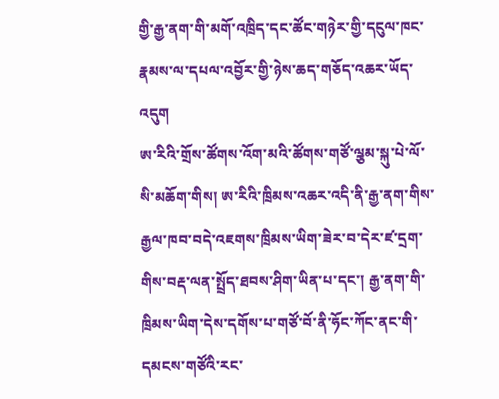གྱི་རྒྱ་ནག་གི་མགོ་འཁྲིད་དང་ཚོང་གཉེར་གྱི་དངུལ་ཁང་རྣམས་ལ་དཔལ་འབྱོར་གྱི་ཉེས་ཆད་གཅོད་འཆར་ཡོད་འདུག
ཨ་རིའི་གྲོས་ཚོགས་འོག་མའི་ཚོགས་གཙོ་ལྕམ་སྐུ་པེ་ལོ་སི་མཆོག་གིས། ཨ་རིའི་ཁྲིམས་འཆར་འདི་ནི་རྒྱ་ནག་གིས་རྒྱལ་ཁབ་བདེ་འཇགས་ཁྲིམས་ཡིག་ཟེར་བ་དེར་ཛ་དྲག་གིས་བརྡ་ལན་སྤྲོད་ཐབས་ཤིག་ཡིན་པ་དང་། རྒྱ་ནག་གི་ཁྲིམས་ཡིག་དེས་དགོས་པ་གཙོ་བོ་ནི་ཧོང་ཀོང་ནང་གི་དམངས་གཙོའི་རང་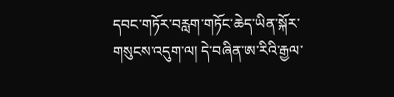དབང་གཏོར་བརླག་གཏོང་ཆེད་ཡིན་སྐོར་གསུངས་འདུག་ལ། དེ་བཞིན་ཨ་རིའི་རྒྱལ་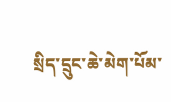སྲིད་དྲུང་ཆེ་མེག་པོམ་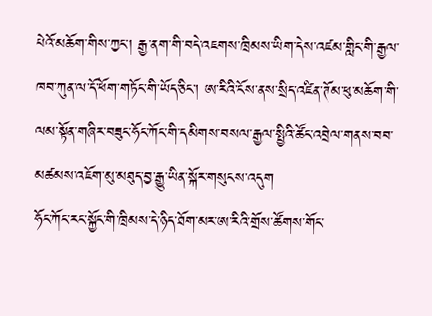པེའོ་མཆོག་གིས་ཀྱང་། རྒྱ་ནག་གི་བདེ་འཇགས་ཁྲིམས་ཡིག་དེས་འཛམ་གླིང་གི་རྒྱལ་ཁབ་ཀུན་ལ་དོ་ཕོག་གཏོང་གི་ཡོད་ཅིང་། ཨ་རིའི་ངོས་ནས་སྲིད་འཛིན་ཊོམ་ཕུ་མཆོག་གི་ལམ་སྟོན་གཞིར་བཟུང་ཧོང་ཀོང་གི་དམིགས་བསལ་རྒྱལ་སྤྱིའི་ཚོང་འབྲེལ་གནས་བབ་མཚམས་འཇོག་མུ་མཐུད་བྱ་རྒྱུ་ཡིན་སྐོར་གསུངས་འདུག
ཧོང་ཀོང་རང་སྐྱོང་གི་ཁྲིམས་དེ་ཉིད་ཐོག་མར་ཨ་རིའི་གྲོས་ཚོགས་གོང་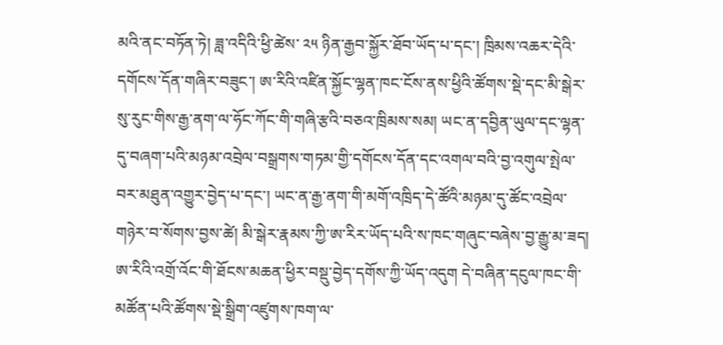མའི་ནང་བཏོན་ཏེ། ཟླ་འདིའི་ཕྱི་ཚེས་ ༢༥ ཉིན་རྒྱབ་སྐྱོར་ཐོབ་ཡོད་པ་དང་། ཁྲིམས་འཆར་དེའི་དགོངས་དོན་གཞིར་བཟུང་། ཨ་རིའི་འཛིན་སྐྱོང་ལྷན་ཁང་ངོས་ནས་ཕྱིའི་ཚོགས་སྡེ་དང་མི་སྒེར་སུ་རུང་གིས་རྒྱ་ནག་ལ་ཧོང་ཀོང་གི་གཞི་རྩའི་བཅའ་ཁྲིམས་སམ། ཡང་ན་དབྱིན་ཡུལ་དང་ལྷན་དུ་བཞག་པའི་མཉམ་འབྲེལ་བསྒྲགས་གཏམ་གྱི་དགོངས་དོན་དང་འགལ་བའི་བྱ་འགུལ་སྤེལ་བར་མཐུན་འགྱུར་བྱེད་པ་དང་། ཡང་ན་རྒྱ་ནག་གི་མགོ་འཁྲིད་དེ་ཚོའི་མཉམ་དུ་ཚོང་འབྲེལ་གཉེར་བ་སོགས་བྱས་ཚེ། མི་སྒེར་རྣམས་ཀྱི་ཨ་རིར་ཡོད་པའི་ས་ཁང་གཞུང་བཞེས་བྱ་རྒྱུ་མ་ཟད། ཨ་རིའི་འགྲོ་འོང་གི་ཐོངས་མཆན་ཕྱིར་བསྡུ་བྱེད་དགོས་ཀྱི་ཡོད་འདུག དེ་བཞིན་དངུལ་ཁང་གི་མཚོན་པའི་ཚོགས་སྡེ་སྒྲིག་འཛུགས་ཁག་ལ་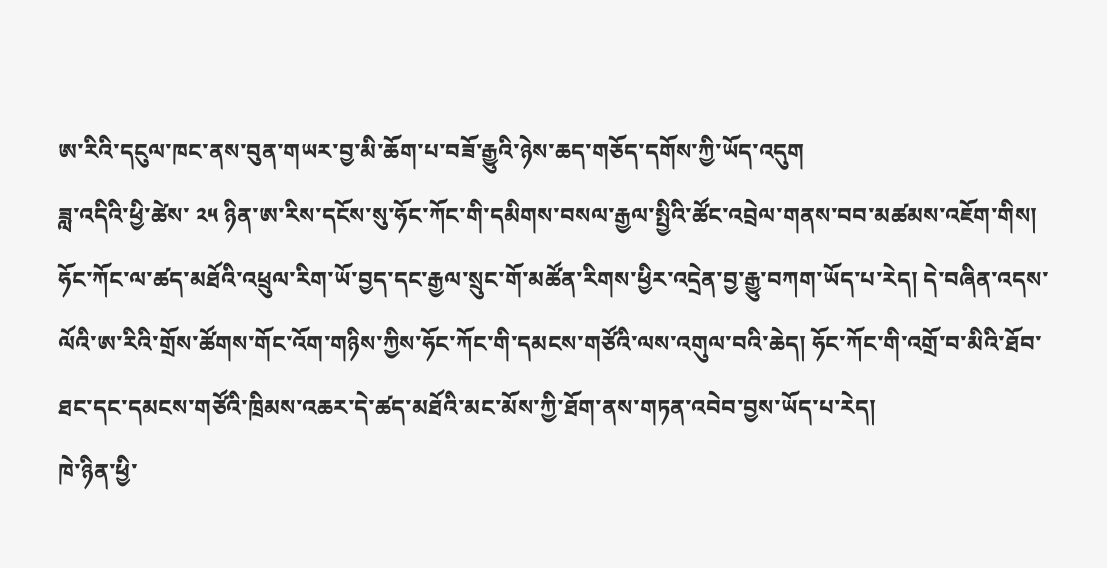ཨ་རིའི་དངུལ་ཁང་ནས་བུན་གཡར་བྱ་མི་ཆོག་པ་བཟོ་རྒྱུའི་ཉེས་ཆད་གཅོད་དགོས་ཀྱི་ཡོད་འདུག
ཟླ་འདིའི་ཕྱི་ཚེས་ ༢༥ ཉིན་ཨ་རིས་དངོས་སུ་ཧོང་ཀོང་གི་དམིགས་བསལ་རྒྱལ་སྤྱིའི་ཚོང་འབྲེལ་གནས་བབ་མཚམས་འཇོག་གིས། ཧོང་ཀོང་ལ་ཚད་མཐོའི་འཕྲུལ་རིག་ཡོ་བྱད་དང་རྒྱལ་སྲུང་གོ་མཚོན་རིགས་ཕྱིར་འདྲེན་བྱ་རྒྱུ་བཀག་ཡོད་པ་རེད། དེ་བཞིན་འདས་ལོའི་ཨ་རིའི་གྲོས་ཚོགས་གོང་འོག་གཉིས་ཀྱིས་ཧོང་ཀོང་གི་དམངས་གཙོའི་ལས་འགུལ་བའི་ཆེད། ཧོང་ཀོང་གི་འགྲོ་བ་མིའི་ཐོབ་ཐང་དང་དམངས་གཙོའི་ཁྲིམས་འཆར་དེ་ཚད་མཐོའི་མང་མོས་ཀྱི་ཐོག་ནས་གཏན་འབེབ་བྱས་ཡོད་པ་རེད།
ཁེ་ཉིན་ཕྱི་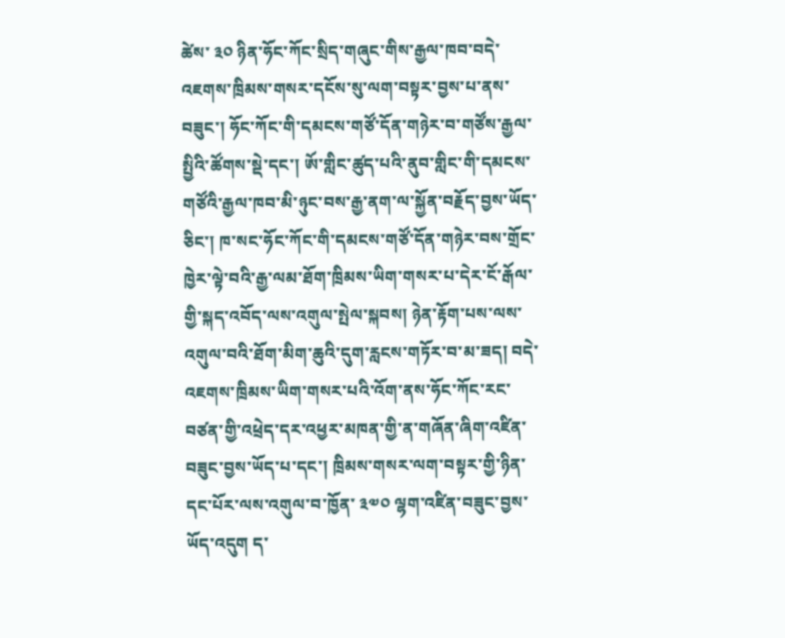ཚེས་ ༣༠ ཉིན་ཧོང་ཀོང་སྲིད་གཞུང་གིས་རྒྱལ་ཁབ་བདེ་འཇགས་ཁྲིམས་གསར་དངོས་སུ་ལག་བསྟར་བྱས་པ་ནས་བཟུང་། ཧོང་ཀོང་གི་དམངས་གཙོ་དོན་གཉེར་བ་གཙོས་རྒྱལ་སྤྱིའི་ཚོགས་སྡེ་དང་། ཨོ་གླིང་ཚུད་པའི་ནུབ་གླིང་གི་དམངས་གཙོའི་རྒྱལ་ཁབ་མི་ཉུང་བས་རྒྱ་ནག་ལ་སྐྱོན་བརྗོད་བྱས་ཡོད་ཅིང་། ཁ་སང་ཧོང་ཀོང་གི་དམངས་གཙོ་དོན་གཉེར་བས་གྲོང་ཁྱེར་ལྟེ་བའི་རྒྱ་ལམ་ཐོག་ཁྲིམས་ཡིག་གསར་པ་དེར་ངོ་རྒོལ་གྱི་སྐད་འབོད་ལས་འགུལ་སྤེལ་སྐབས། ཉེན་རྟོག་པས་ལས་འགུལ་བའི་ཐོག་མིག་ཆུའི་དུག་རླངས་གཏོར་བ་མ་ཟད། བདེ་འཇགས་ཁྲིམས་ཡིག་གསར་པའི་འོག་ནས་ཧོང་ཀོང་རང་བཙན་གྱི་འཕྲེད་དར་འཕྱར་མཁན་གྱི་ན་གཞོན་ཞིག་འཛིན་བཟུང་བྱས་ཡོད་པ་དང་། ཁྲིམས་གསར་ལག་བསྟར་གྱི་ཉིན་དང་པོར་ལས་འགུལ་བ་ཁྱོན་ ༣༧༠ ལྷག་འཛིན་བཟུང་བྱས་ཡོད་འདུག ད་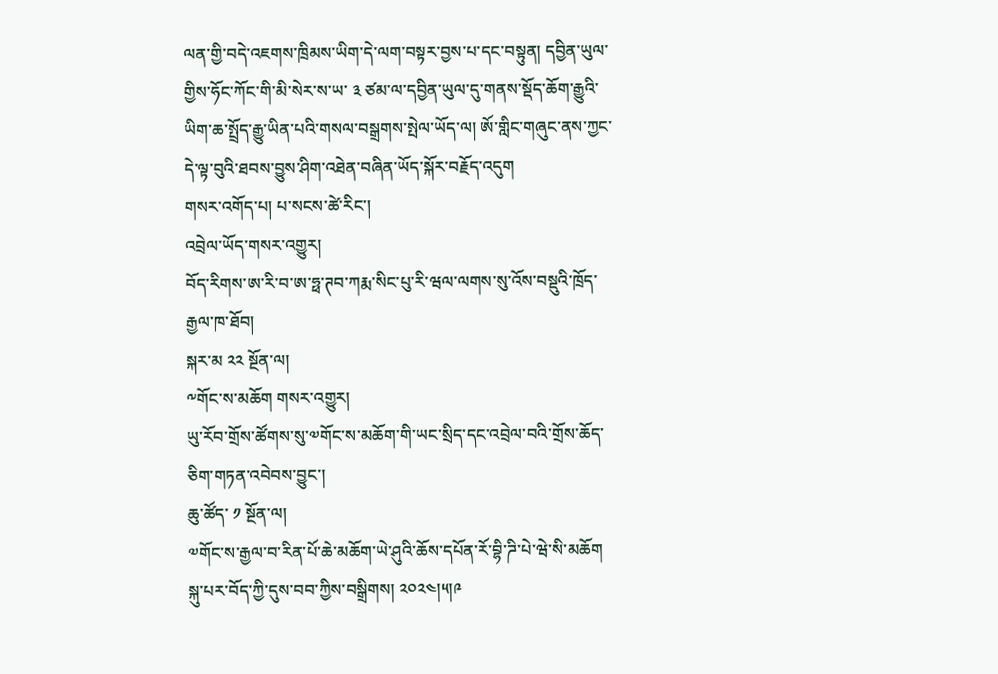ལན་གྱི་བདེ་འཇགས་ཁྲིམས་ཡིག་དེ་ལག་བསྟར་བྱས་པ་དང་བསྟུན། དབྱིན་ཡུལ་གྱིས་ཧོང་ཀོང་གི་མི་སེར་ས་ཡ་ ༣ ཙམ་ལ་དབྱིན་ཡུལ་དུ་གནས་སྡོད་ཆོག་རྒྱུའི་ཡིག་ཆ་སྤྲོད་རྒྱུ་ཡིན་པའི་གསལ་བསྒྲགས་སྤེལ་ཡོད་ལ། ཨོ་གླིང་གཞུང་ནས་ཀྱང་དེ་ལྟ་བུའི་ཐབས་བྱུས་ཤིག་འཐེན་བཞིན་ཡོད་སྐོར་བརྗོད་འདུག
གསར་འགོད་པ། པ་སངས་ཚེ་རིང་།
འབྲེལ་ཡོད་གསར་འགྱུར།
བོད་རིགས་ཨ་རི་བ་ཨ་ཧྥ་ཊབ་ཀརྨ་སིང་པུ་རི་ཝལ་ལགས་སུ་འོས་བསྡུའི་ཁྲོད་རྒྱལ་ཁ་ཐོབ།
སྐར་མ ༢༢ སྔོན་ལ།
༸གོང་ས་མཆོག གསར་འགྱུར།
ཡུ་རོབ་གྲོས་ཚོགས་སུ་༧གོང་ས་མཆོག་གི་ཡང་སྲིད་དང་འབྲེལ་བའི་གྲོས་ཆོད་ཅིག་གཏན་འབེབས་བྱུང་།
ཆུ་ཚོད་ ༡ སྔོན་ལ།
༧གོང་ས་རྒྱལ་བ་རིན་པོ་ཆེ་མཆོག་ཡེ་ཤུའི་ཆོས་དཔོན་རོ་བྷི་ཌི་པེ་ཝེ་སི་མཆོག སྐུ་པར་བོད་ཀྱི་དུས་བབ་ཀྱིས་བསྒྲིགས། ༢༠༢༤།༥།༩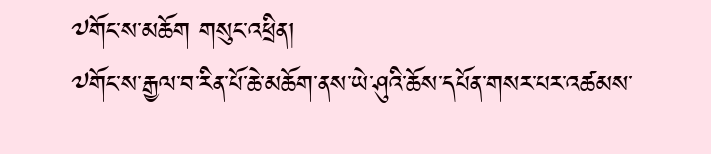༧གོང་ས་མཆོག གསུང་འཕྲིན།
༧གོང་ས་རྒྱལ་བ་རིན་པོ་ཆེ་མཆོག་ནས་ཡེ་ཤུའི་ཆོས་དཔོན་གསར་པར་འཚམས་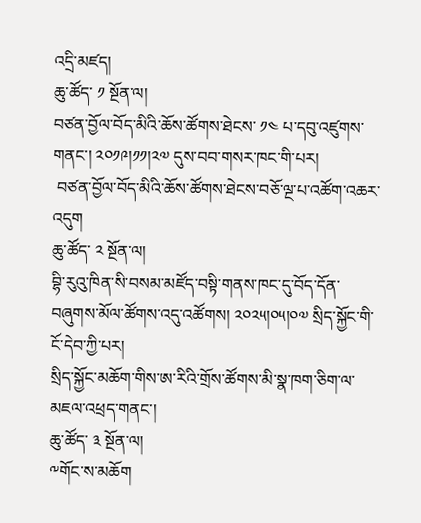འདྲི་མཛད།
ཆུ་ཚོད་ ༡ སྔོན་ལ།
བཙན་བྱོལ་བོད་མིའི་ཆོས་ཚོགས་ཐེངས་ ༡༤ པ་དབུ་འཛུགས་གནང་། ༢༠༡༩།༡༡།༢༧ དུས་བབ་གསར་ཁང་གི་པར།
 བཙན་བྱོལ་བོད་མིའི་ཆོས་ཚོགས་ཐེངས་བཅོ་ལྔ་པ་འཚོག་འཆར་འདུག
ཆུ་ཚོད་ ༢ སྔོན་ལ།
བྷི་རུའུ་ཁིན་སི་བསམ་མཛོད་བསྟི་གནས་ཁང་དུ་བོད་དོན་བཞུགས་མོལ་ཚོགས་འདུ་འཚོགས། ༢༠༢༥།༠༥།༠༧ སྲིད་སྐྱོང་གི་ངོ་དེབ་ཀྱི་པར།
སྲིད་སྐྱོང་མཆོག་གིས་ཨ་རིའི་གྲོས་ཚོགས་མི་སྣ་ཁག་ཅིག་ལ་མཇལ་འཕྲད་གནང་།
ཆུ་ཚོད་ ༣ སྔོན་ལ།
༸གོང་ས་མཆོག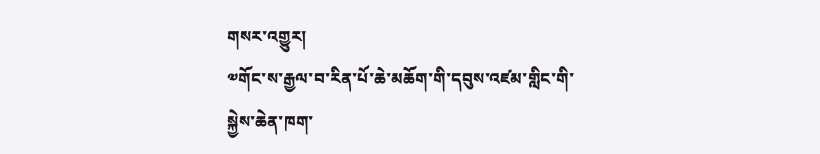གསར་འགྱུར།
༧གོང་ས་རྒྱལ་བ་རིན་པོ་ཆེ་མཆོག་གི་དབུས་འཛམ་གླིང་གི་སྐྱེས་ཆེན་ཁག་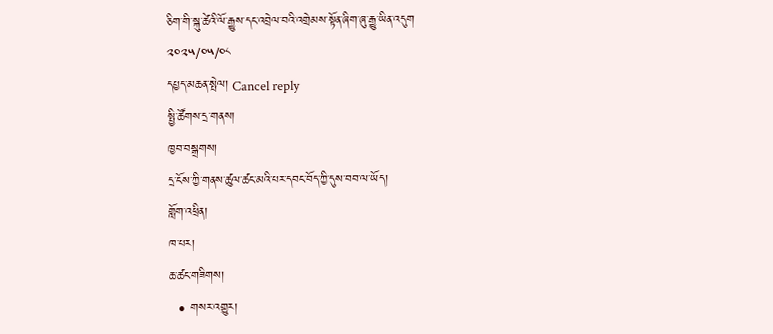ཅིག་གི་སྐུ་ཚེའི་ལོ་རྒྱུས་དང་འབྲེལ་བའི་འགྲེམས་སྟོན་ཞིག་ཞུ་རྒྱུ་ཡིན་འདུག
༢༠༢༥/༠༥/༠༨
དཔྱད་མཆན་སྤེལ། Cancel reply
སྤྱི་ཚོགས་དྲ་གནས།
ཁྱབ་བསྒྲགས།
དྲ་ངོས་ཀྱི་གནས་ཚུལ་ཚང་མའི་པར་དབང་བོད་ཀྱི་དུས་བབ་ལ་ཡོད།
གློག་འཕྲིན།
ཁ་པར།
ཆ་ཚང་གཟིགས།
  • གསར་འགྱུར།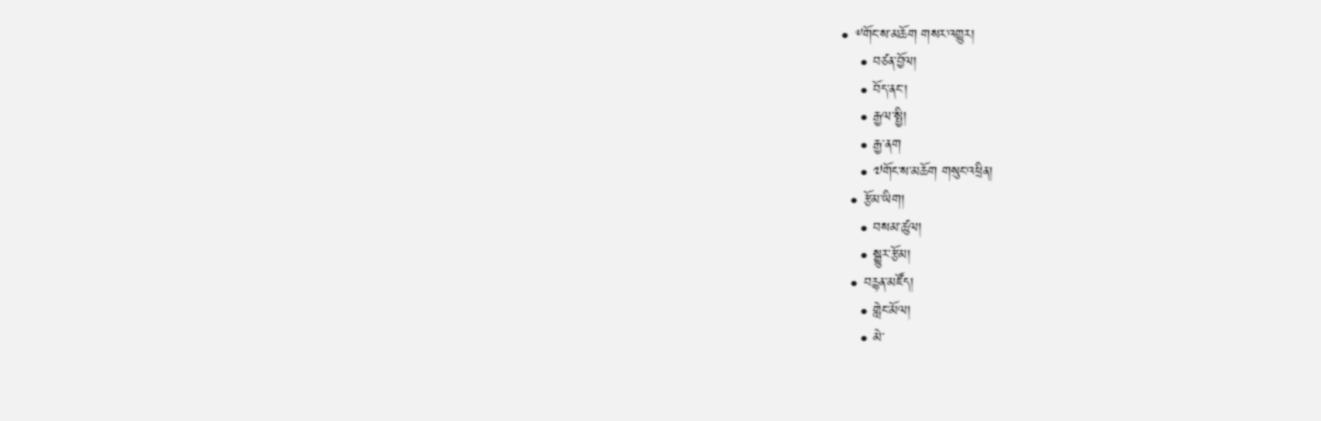• ༸གོང་ས་མཆོག གསར་འགྱུར།
    • བཙན་བྱོལ།
    • བོད་ནང་།
    • རྒྱལ་སྤྱི།
    • རྒྱ་ནག
    • ༧གོང་ས་མཆོག གསུང་འཕྲིན།
  • རྩོམ་ཡིག།
    • བསམ་ཚུལ།
    • སྒྱུར་རྩོམ།
  • བརྙན་མཛོད།
    • གླེང་མོལ།
    • མེ་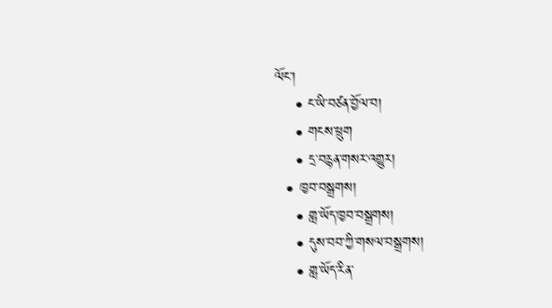ལོང་།
    • ང་ཡི་བཙན་བྱོལ་བ།
    • གངས་ཕྲུག
    • དྲ་བརྙན་གསར་འགྱུར།
  • ཁྱབ་བསྒྲགས།
    • གླ་ཡོད་ཁྱབ་བསྒྲགས།
    • དུས་བབ་ཀྱི་གསལ་བསྒྲགས།
    • གླ་ཡོད་རིན་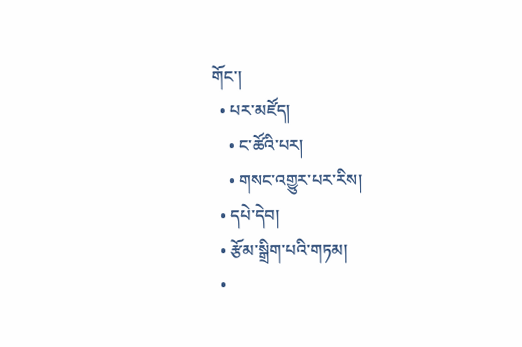གོང་།
  • པར་མཛོད།
    • ང་ཚོའི་པར།
    • གསང་འགྱུར་པར་རིས།
  • དཔེ་དེབ།
  • རྩོམ་སྒྲིག་པའི་གཏམ།
  •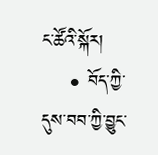ང་ཚོའི་སྐོར།
    • བོད་ཀྱི་དུས་བབ་ཀྱི་བྱུང་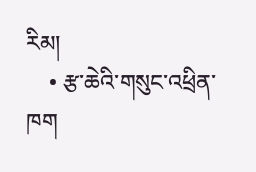རིམ།
    • རྩ་ཆེའི་གསུང་འཕྲིན་ཁག